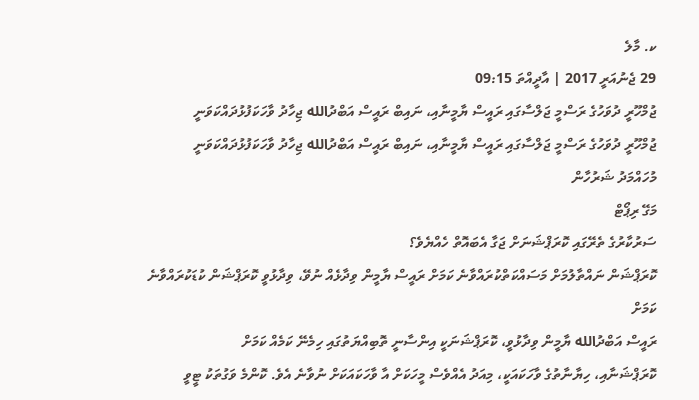ކ. މާލެ
29 ޖެނުއަރީ 2017 | އާދީއްތަ 09:15
ޖުމްހޫރީ ދުވަހުގެ ރަސްމީ ޖަލްސާގައި ރައީސް ޔާމީނާއި، ނައިބް ރައީސް އަބްދުالله ޖިހާދު ވާހަކަފުޅުދައްކަވަނީ
ޖުމްހޫރީ ދުވަހުގެ ރަސްމީ ޖަލްސާގައި ރައީސް ޔާމީނާއި، ނައިބް ރައީސް އަބްދުالله ޖިހާދު ވާހަކަފުޅުދައްކަވަނީ
މުހައްމަދު ޝަރުހާން
މަގޭ ރިޕޯޓް
ސަރުކާރުގެ ތެރޭގައި ކޮރަޕްޝަނަށް ޖަގާ އެބައޮތް ހެއްޔެވެ؟
ކޮރަޕްޝަން ނައްތާލުމަށް މަސައްކަތްކުރައްވާނެ ކަމަށް ރައީސް ޔާމީން ވިދާޅެއް ނުވޭ، ވިދާޅުވީ ކޮރަޕްޝަން ކުޑަކުރައްވާނެ ކަމަށް
ރައީސް އަބްދުالله ޔާމީން ވިދާޅުވީ، ކޮރަޕްޝަނަކީ އިންސާނީ ތޮބިއްޔަތުގައި ހިމެނޭ ކަމެއް ކަމަށް
ކޮރަޕްޝަނާއި، ހިޔާނާތުގެ ވާހަކައަކީ، މިއަދު އެއްވެސް މީހަކަށް އާ ވާހަކައަކަށް ނުވާނެ އެވެ. ކޮންމެ ވަގުތަކު ޓީވީ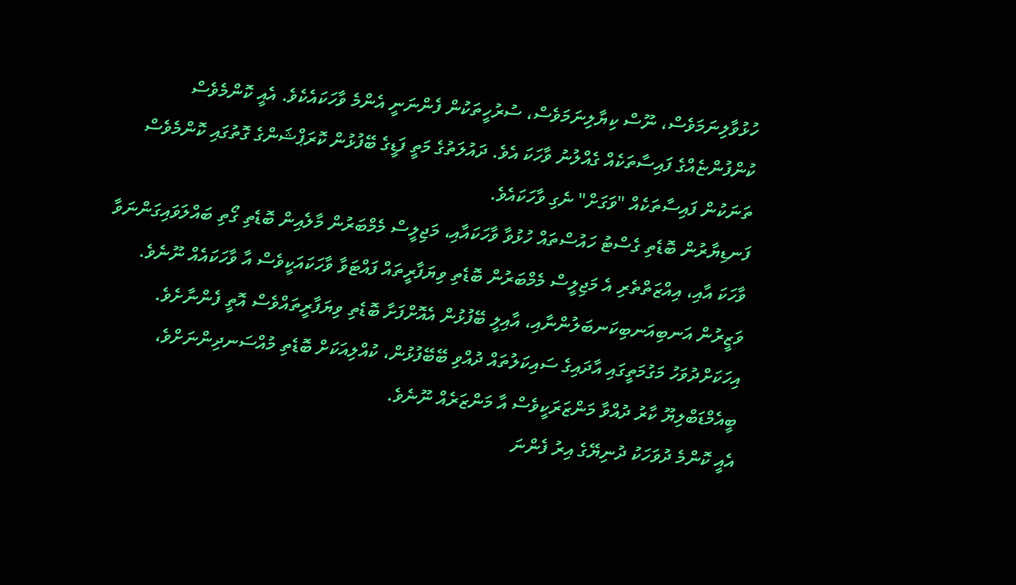ހުޅުވާލިނަމަވެސް، ނޫސް ކިޔާލިނަމަވެސް، ސުރުހީތަކުން ފެންނަނީ އެންމެ ވާހަކައެކެވެ. އެއީ ކޮންމެވެސް ކުންފުންޏެއްގެ ފައިސާތަކެއް ގެއްލުނު ވާހަކަ އެވެ. ދައުލަތުގެ މަތީ ފަޑީގެ ބޭފުޅުން ކޮރަޕްޝަންގެ ގޮތުގައި ކޮންމެވެސް ތަނަކުން ފައިސާތަކެއް "ވަގަށް" ނެގި ވާހަކައެވެ.
ފަނޑިޔާރުން ބޮޑެތި ގެސްޓު ހައުސްތައް ހުޅުވާ ވާހަކައާއި، މަޖިލީސް މެމްބަރުން މާލެއިން ބޮޑެތި ގޯތި ބައްލަވައިގަންނަވާ ވާހަކަ އާއި، އިއްޒަތްތެރި އެ މަޖިލީސް މެމްބަރުން ބޮޑެތި ވިޔަފާރީތައް ފައްޓަވާ ވާހަކައަކީވެސް އާ ވާހަކައެއް ނޫނެވެ. ވަޒީރުން އަނބިއަނބިކަނބަލުންނާއި، އާއިލީ ބޭފުޅުން އެއޮށްފަށާ ބޮޑެތި ވިޔަފާރީތައްވެސް އޮތީ ފެންނާށެވެ. އިހަކަށްދުވަހު މަގުމަތީގައި އާދައިގެ ސައިކަލުތައް ދުއްވި ބޭބޭފުޅުން، ކުއްލިއަކަށް ބޮޑެތި މުއްސަނދިންނަށްވެ، ބީއެމްޑަބްލިޔޫ ކާރު ދުއްވާ މަންޒަރަކީވެސް އާ މަންޒަރެއް ނޫނެވެ.
އެއީ ކޮންމެ ދުވަހަކު ދުނިޔޭގެ އިރު ފެންނަ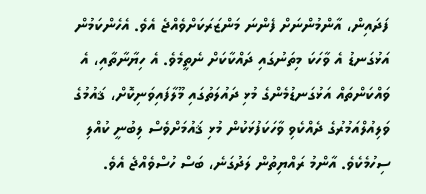ފަދައިން، އާންމުންނަށް ފެންނަ މަންޒަރަކަށްވެއްޖެ އެވެ. އެހެންކަމުން އަޅުގަނޑު އެ ވާހަކަ މިތަނުގައި ދައްކާކަށް ނެތީމެވެ. އެ ހިޔާނާތާއި، އެ ވައްކަންތައް އަޅުގަނޑުމެންގެ މުޅި ދައުލަތުގައި މޫލާފައިވަނިކޮށް، ޤައުމުގެ ވަލިއުލްއަމުރުގެ ދެއްކެވި ވާހަކަފުޅަކުން މުޅި ޤައުމަށްވެސް ލިބުނީ ކުއްލި ސިހުމެކެވެ. އާންމު ރައްޔިތުން ލަދުގަނެ، ބަސް ހުސްވެއްޖެ އެވެ.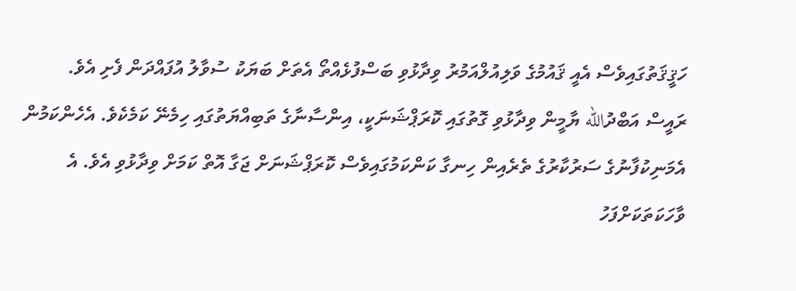ހަޤީޤަތުގައިވެސް އެއީ ޤައުމުގެ ވަލިއުލްއަމުރު ވިދާޅުވި ބަސްފުޅެއްތޯ އެތަށް ބަޔަކު ސުވާލު އުފައްދަން ފެށި އެވެ.
ރައީސް އަބްދުالله ޔާމީން ވިދާޅުވި ގޮތުގައި ކޮރަޕްޝަނަކީ، އިންސާނާގެ ތަބިއްޔަތުގައި ހިމެނޭ ކަމެކެވެ. އެހެންކަމުން އެމަނިކުފާނުގެ ސަރުކާރުގެ ތެރެއިން ހިނގާ ކަންކަމުގައިވެސް ކޮރަޕްޝަނަށް ޖަގާ އޮތް ކަމަށް ވިދާޅުވި އެވެ. އެ ވާހަކަތަކަށްފަހު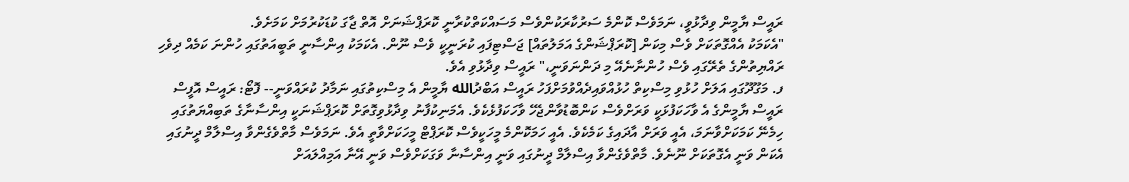ރައީސް ޔާމީން ވިދާޅުވީ، ނަމަވެސް ކޮންމެ ސަރުކާރަކުންވެސް މަސައްކަތްކުރާނީ ކޮރަޕްޝަނަށް އޮތް ޖާގަ ކުޑަކުރުމަށް ކަމަށެވެ.
"އެކަމަކު އެއްގޮތަކަށް ވެސް މިކަން [ކޮރަޕްޝަންގެ އަމަލުތައް] ޖަސްޓިފައި ކުރަނީކީ ވެސް ނޫން. އެކަމަކު އިންސާނީ ތަބީއަތުގައި ހުންނަ ކަމެއް ދިވެހި ރައްޔިތުންގެ ތެރޭގައި ވެސް ހުންނާނެއޭ މި ދަންނަވަނީ،" ރައީސް ވިދާޅުވި އެވެ.
ފ. މަގޫދޫގައި އަލަށް ހުޅުވި މިސްކިތް ހުޅުއްވައިދެއްވުމަށްފަހު ރައީސް އަބްދުالله ޔާމީން އެ މިސްކިތުގައި ނަމާދު ކުރައްވަނީ-- ފޮޓޯ: ރައީސް އޮފީސް
ރައީސް ޔާމީންގެ އެ ވާހަކަފުޅަކީ ވަރަށްވެސް ކަންބޮޑުވާންޖެހޭ ވާހަކަފުޅެކެވެ. އެމަނިކުފާނު ވިދާޅުވިގޮތަށް ކޮރަޕްޝަނަކީ އިންސާނާގެ ތަބިއްޔަތުގައި ހިމެނޭ ކަމަކަށްވާނަމަ، އެއީ ވަރަށް އާދައިގެ ކަމެކެވެ. އެއީ ހަމަކޮންމެ މީހަކީވެސް ކޮރަޕްޓް މީހަކަށްވާތީ އެވެ. ނަމަވެސް މާތްވެގެންވާ އިސްލާމް ދީނުގައި އެކަން ވަނީ އެގޮތަކަށް ނޫނެވެ. މާތްވެގެންވާ އިސްލާމް ދީނުގައި ވަނީ އިންސާނާ ވަގަކަށްވެސް ވަނީ އޭނާ އަމިއްލައަށް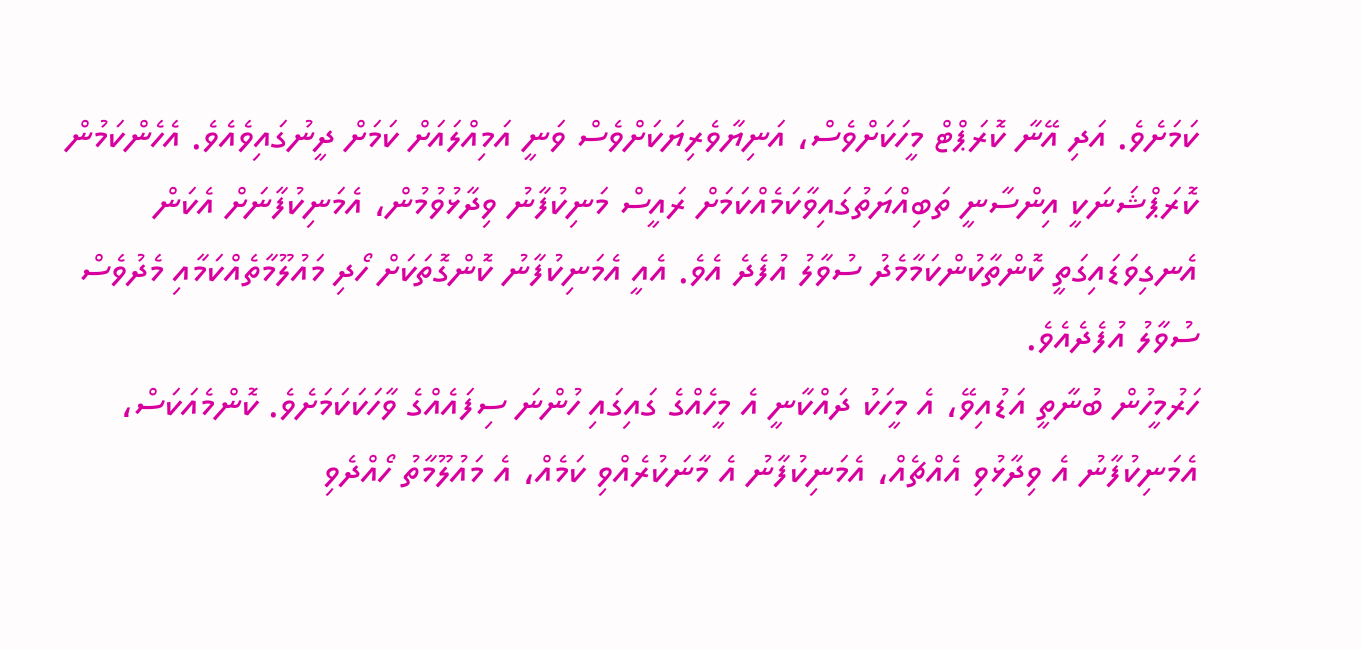ކަމަށެވެ. އަދި އޭނާ ކޮރަޕްޓް މީހަކަށްވެސް، އަނިޔާވެރިޔަކަށްވެސް ވަނީ އަމިއްލައަށް ކަމަށް ދީނުގައިވެއެވެ. އެހެންކަމުން ކޮރަޕްޝަނަކީ އިންސާނީ ތަބިއްޔަތުގައިވާކަމެއްކަމަށް ރައީސް މަނިކުފާނު ވިދާޅުވުމުން، އެމަނިކުފާނަށް އެކަން އެނގިވަޑައިގަތީ ކޮންތާކުންކަމާމެދު ސުވާލު އުފެދެ އެވެ. އެއީ އެމަނިކުފާނު ކޮންގޮތަކަށް ހޯދި މައުލޫމާތެއްކަމާއި މެދުވެސް ސުވާލު އުފެދެއެވެ.
ހަރުމީހުން ބުނާތީ އަޑުއިވޭ، އެ މީހަކު ދައްކާނީ އެ މީހެއްގެ ގައިގައި ހުންނަ ސިފައެއްގެ ވާހަކަކަމަށެވެ. ކޮންމެއަކަސް، އެމަނިކުފާނު އެ ވިދާޅުވި އެއްޗެއް، އެމަނިކުފާނު އެ މާނަކުރެއްވި ކަމެއް، އެ މައުލޫމާތު ހޯއްދެވި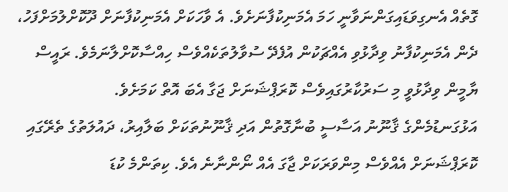ގޮތެއް އެނގިވަޑައިގަންނަވާނީ ހަމަ އެމަނިކުފާނަށެވެ. އެ ވާހަކަށް އެމަނިކުފާނަށް ދޫކޮށްލުމަށްފަހު، ދެން އެމަނިކުފާނު ވިދާޅުވި އެއްޗަކުން އުފެދޭ ސުވާލުތަކެއްވެސް ހިއްސާކޮށްލާނަމެވެ. ރައީސް ޔާމީން ވިދާޅުވީ މި ސަރުކާރުގައިވެސް ކޮރަޕްޝަނަށް ޖަގާ އެބަ އޮތް ކަމަށެވެ.
އަޅުގަނޑުމެންގެ ޤާނޫނު އަސާސީ ބުނާގޮތުން އަދި ޤާނޫނުތަކަށް ބަލާއިރު، ދައުލަތުގެ ތެރޭގައި ކޮރަޕްޝަނަށް އެއްވެސް މިންވަރަކަށް ޖާގަ އެއް ނޯންނާނެ އެވެ. ކިތަންމެ ކުޑަ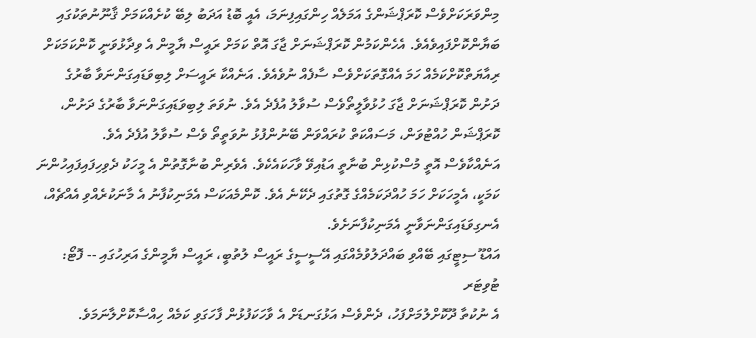މިންވަރަކަށްވެސް ކޮރަޕްޝަންގެ އަމަލެއް ހިންގައިފިނަމަ، އެއީ ބޮޑު އަދަބު ލިބޭ ކުށެއްކަމަށް ޤާނޫނުތަކުގައި ބަޔާންކޮށްފައިވެއެވެ. އެހެންކަމުން ކޮރަޕްޝަނަށް ޖާގަ އޮތް ކަމަށް ރައީސް ޔާމީން އެ ވިދާޅުވަނީ ކޮންކަމަކަށް ރިއާޔަތްކޮށްކަމެއް ހަމަ އެއްގޮތަކަށްވެސް ސާފެއް ނުވެއެވެ. އަނެއްކާ ރައީސަށް ލިބިވަޑައިގަންނަވާ ބާރުގެ ދަށުން ކޮރަޕްޝަނަށް ޖާގަ ހުޅުވާލީތޯވެސް ސުވާލު އުފެދެ އެވެ. ނުވަތަ ލިބިވަޑައިގަންނަވާ ބާރުގެ ދަށުން، ކޮރަޕްޝަން ހުއްޓުވަން، މަސައްކަތް ކުރައްވަން ބޭނުންފުޅު ނުވަތީތޯ ވެސް ސުވާލު އުފެދެ އެވެ.
އަނެއްކާވެސް އޮތީ މުސްކުޅިން ބުނާތީ އަޑުއިވޭ ވާހަކައެކެވެ. އެވެރިން ބުނާގޮތުން އެ މީހަކު ދެވިހިފައިފައިހުންނަ ކަމަކީ، އެމީހަކަށް ހަމަ ހުއްދަކަމެއްގެ ގޮތުގައި ދެކޭނެ އެވެ. ކޮންމެއަކަސް އެމަނިކުފާނު އެ މާނަކުރެއްވި އެއްޗެއް، އެނގިވަޑައިގަންނަވާނީ އެމަނިކުފާނަށެވެ.
އައްޑޫ ސިޓީގައި ބޭއްވި ބައްދަލުވުމެއްގައި އޭސީސީގެ ރައީސް ލުތުބީ، ރައީސް ޔާމީންގެ އަރިހުގައި -- ފޮޓޯ: ޓުވިޓަރ
އެ ނުކުތާ ދޫކޮށްލުމަށްފަހު، ދެންވެސް އަޅުގަނޑަށް އެ ވާހަކަފުޅުން ފާހަގަވި ކަމެއް ހިއްސާކޮށްލާނަމަވެ.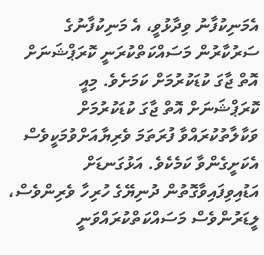އެމަނިކުފާނު ވިދާޅުވީ، އެ މަނިކުފާނުގެ ސަރުކާރުން މަސައްކަތްކުރަނީ ކޮރަޕްޝަނަށް އޮތް ޖާގަ ކުޑަކުރުމަށް ކަމަށެވެ. މިއީ ކޮރަޕްޝަނަށް އޮތް ޖާގަ ކުޑަކުރުމަށް ވަކާލާތުކުރައްވާ ފުރަތަމަ ވެރިޔާއަށްވުމަކީވެސް އެކަށީގެންވާ ކަމެކެވެ. އަޅުގަނޑަށް އަޑުއިވިފައިވާގޮތުން ދުނިޔޭގެ ހުރިހާ ވެރިންވެސް، ލީޑަރުންވެސް މަސައްކަތްކުރައްވަނީ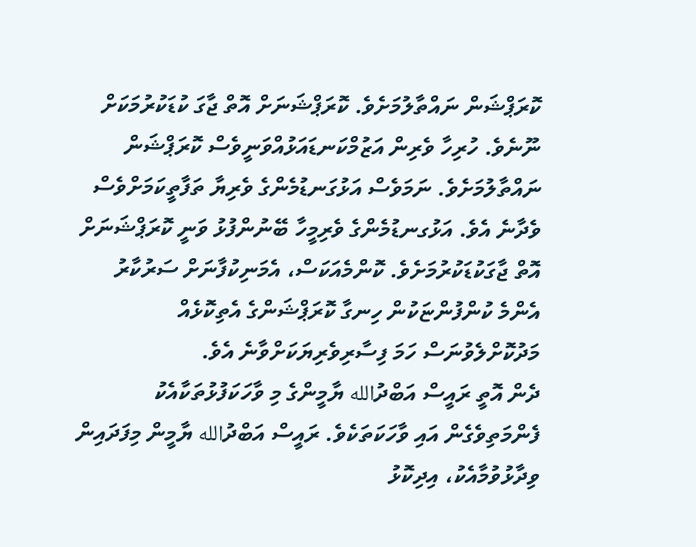ކޮރަޕްޝަން ނައްތާލުމަށެވެ. ކޮރަޕްޝަނަށް އޮތް ޖާގަ ކުޑަކުރުމަކަށް ނޫނެވެ. ހުރިހާ ވެރިން އަޒުމްކަނޑައަޅުއްވަނީވެސް ކޮރަޕްޝަން ނައްތާލުމަށެވެ. ނަމަވެސް އަޅުގަނޑުމެންގެ ވެރިޔާ ތަފާތީކަމަށްވެސް ވެދާނެ އެވެ. އަޅުގނޑުމެންގެ ވެރިމީހާ ބޭނުންފުޅު ވަނީ ކޮރަޕްޝަނަށް އޮތް ޖާގަކުޑަކުރުމަށެވެ. ކޮންމެއަކަސް، އެމަނިކުފާނަށް ސަރުކާރު އެންމެ ކުންފުންޏަކުން ހިނގާ ކޮރަޕްޝަންގެ އެތިކޮޅެއް މަދުކޮށްލެވުނަސް ހަމަ ފިސާރިވެރިޔަކަށްވާނެ އެވެ.
ދެން އޮތީ ރައީސް އަބްދުالله ޔާމީންގެ މި ވާހަކަފުޅުތަކާއެކު ފެންމަތިވެގެން އައި ވާހަކަތަކެވެ. ރައީސް އަބްދުالله ޔާމީން މިފަދައިން ވިދާޅުވުމާއެކު، އިދިކޮޅު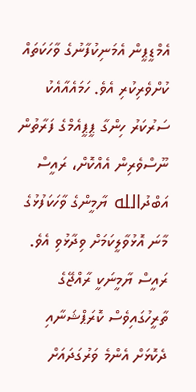އެމްޑީޕީން އެމަނިކުފާނުގެ ވާހަކަތައް ކުށްވެރިކުރި އެވެ. ހަމައެއާއެކު ސަރުކަރު ހިންގާ ޕީޕީއެމްގެ ފަރާތުން ނޫސްވެރިން އެއްކޮށް، ރައީސް އަބްދުالله ޔާމީންގެ ވާހަކަފުޅުގެ މާނަ އޮޅުވާލީކަމަށް ވިދާޅުވި އެވެ. ރައީސް ޔާމީނަކީ ރާއްޖޭގެ ތާރީހުގައިވެސް ކޮރަޕްޝަނާއި ދެކޮޅަށް އެންމެ ވަރުގަދައަށް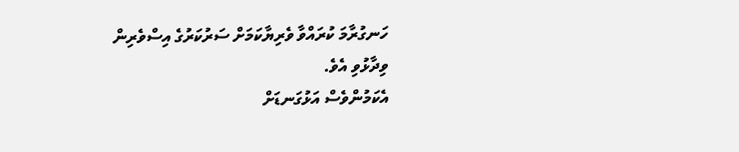ހަނގުރާމަ ކުރައްވާ ވެރިޔާކަމަށް ސަރުކަރުގެ އިސްވެރިން ވިދާޅުވި އެވެ.
އެކަމުންވެސް އަޅުގަނޑަށް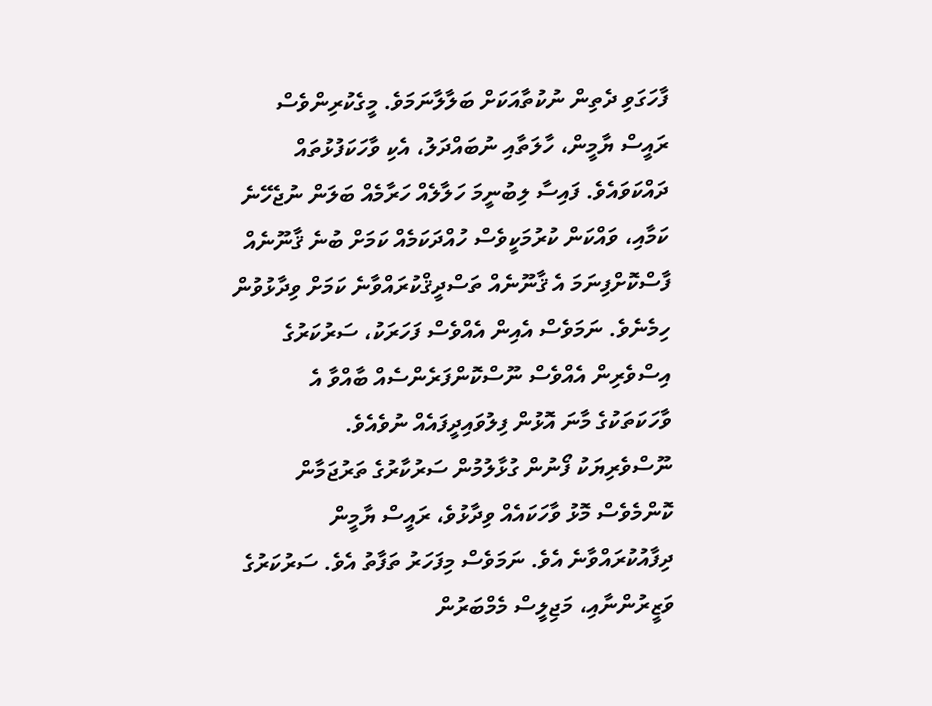ފާހަގަވި ދެތިން ނުކުތާއަކަށް ބަލާލާނަމަވެ. މީގެކުރިންވެސް ރައީސް ޔާމީން، ހާލަތާއި ނުބައްދަލު، އެކި ވާހަކަފުޅުތައް ދައްކަވައެވެ. ފައިސާ ލިބުނީމަ ހަލާލެއް ހަރާމެއް ބަލަން ނުޖެހޭނެ ކަމާއި، ވައްކަން ކުރުމަކީވެސް ހުއްދަކަމެއް ކަމަށް ބުނެ ޤާނޫނެއް ފާސްކޮށްފިނަމަ އެ ޤާނޫނެއް ތަސްދީޤްކުރައްވާނެ ކަމަށް ވިދާޅުވުން ހިމެނެވެ. ނަމަވެސް އެއިން އެއްވެސް ފަހަރަކު، ސަރުކަރުގެ އިސްވެރިން އެއްވެސް ނޫސްކޮންފަރެންސެއް ބާއްވާ އެ ވާހަކަތަކުގެ މާނަ އޮޅުން ފިލުވައިދީފައެއް ނުވެއެވެ.
ނޫސްވެރިޔަކު ފޯނުން ގުޅާލުމުން ސަރުކާރުގެ ތަރުޖަމާން ކޮންމެވެސް މޮޅު ވާހަކައެއް ވިދާޅުވެ، ރައީސް ޔާމީން ދިފާއުކުރައްވާނެ އެވެ. ނަމަވެސް މިފަހަރު ތަފާތު އެވެ. ސަރުކަރުގެ ވަޒީރުންނާއި، މަޖިލީސް މެމްބަރުން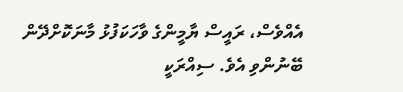އެއްވެސް، ރައީސް ޔާމީންގެ ވާހަކަފުޅު މާނަކޮށްދޭން ބޭނުންވި އެވެ. ސިއްރަކީ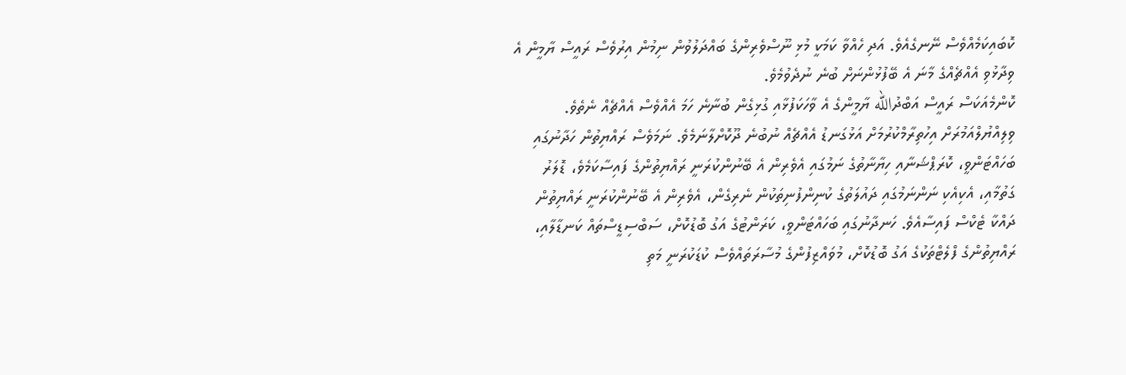ކޮބައިކަމެއްވެސް ނޭނގެއެވެ. އަދި ހެއްވާ ކަމަކީ މުޅި ނޫސްވެރިންގެ ބައްދަލުވުން ނިމުން އިރުވެސް ރައީސް ޔާމީން އެ ވިދާޅުވި އެއްޗެއްގެ މާނަ އެ ބޭފުޅުންނަށް ބުނެ ނުދެވުމެވެ.
ކޮންމެއަކަސް ރައީސް އަބްދުالله ޔާމީންގެ އެ ވާހަކަފުޅާއި ގުޅިގެން ބުނާނެ ހަމަ އެއްވެސް އެއްޗެއް ނެތެވެ. ވިލިއްޔުލްއަމުރަށް އިހުތިރާމްކުރުމަށް އަޅުގަނޑު އެއްޗެއް ނުބުނެ ދޫކޮށްލާނަމެވެ. ނަމަވެސް ރައްޔިތުން ހަދާނުގައި ބަހައްޓަންވީ، ކޮރަޕްޝަނާއި ހިޔާނާތުގެ ނަމުގައި އެވެރިން އެ ބޭނުންކުރަނީ ރައްޔިތުންގެ ފައިސާކަމެވެ، ޑޮލަރު ގަތުމާއި، އެކިއެކި ނަންނަމުގައި ދައުލަތުގެ ކުނިންފުނިތަކުން ނެރިގެން، އެވެރިން އެ ބޭނުންކުރަނީ ރައްޔިތުން ދައްކާ ޓެކްސް ފައިސާއެވެ. ހަނދާނުގައި ބަހައްޓަންވީ، ކަރަންޓުގެ އަގު ބޮޑުކޮށް، ސަބްސިޑީސްތައް ކަނޑާލާއި، ރައްޔިތުންގެ ފްލެޓްތަކުގެ އަގު ބޮޑުކޮށް، މުވައްޒިފުންގެ މުސާރަތައްވެސް ކުޑަކުރަނީ މަތި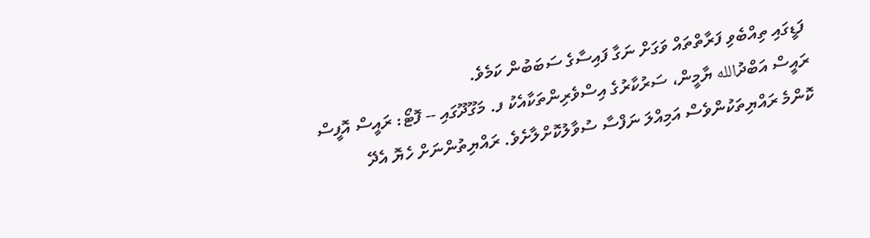ފަޑީގައި ތިއްބެވި ފަރާތްތައް ވަގަށް ނަގާ ފައިސާގެ ސަބަބުން ކަމެވެ.
ރައީސް އަބްދުالله ޔާމީން، ސަރުކާރުގެ އިސްވެރިންތަކާއެކު ފ. މަގޫދޫގައި -- ފޮޓޯ: ރައީސް އޮފީސް
ކޮންމެ ރައްޔިތަކުންވެސް އަމިއްލަ ނަފްސާ ސުވާލުކޮށްލާށެވެ. ރައްޔިތުންނަށް ހެޔޮ އެދޭ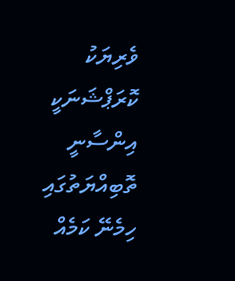ވެރިޔަކު ކޮރަޕްޝަނަކީ އިންސާނީ ތޮބިއްޔަތުގައި ހިމެނޭ ކަމެއް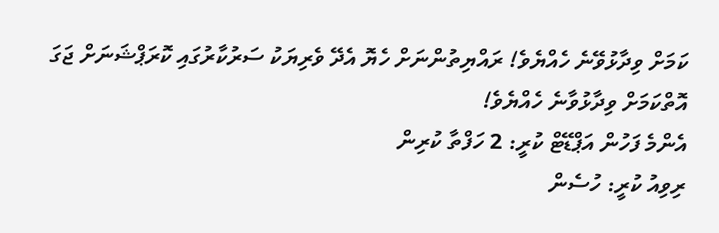ކަމަށް ވިދާޅުވޭނެ ހެއްޔެވެ! ރައްޔިތުންނަށް ހެޔޮ އެދޭ ވެރިޔަކު ސަރުކާރުގައި ކޮރަޕްޝަނަށް ޖަގަ އޮތްކަމަށް ވިދާޅުވާނެ ހެއްޔެވެ!
އެންމެ ފަހުން އަޕްޑޭޓް ކުރީ: 2 ހަފްތާ ކުރިން
ރިވިއު ކުރީ: ހުސެން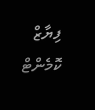ފިޔާޒް
ކޮމެންޓް